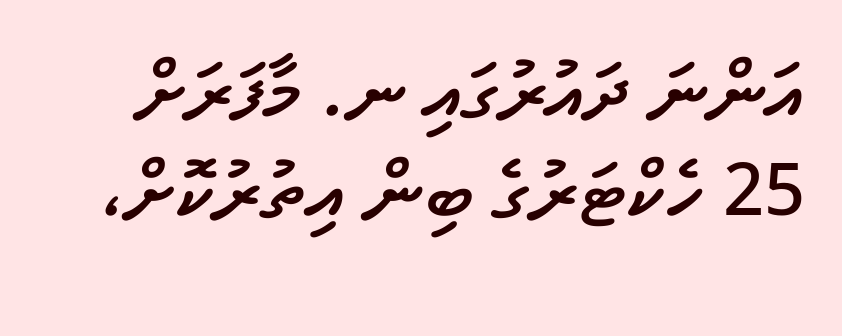އަންނަ ދައުރުގައި ނ. މާފަރަށް 25 ހެކްޓަރުގެ ބިން އިތުރުކޮށް،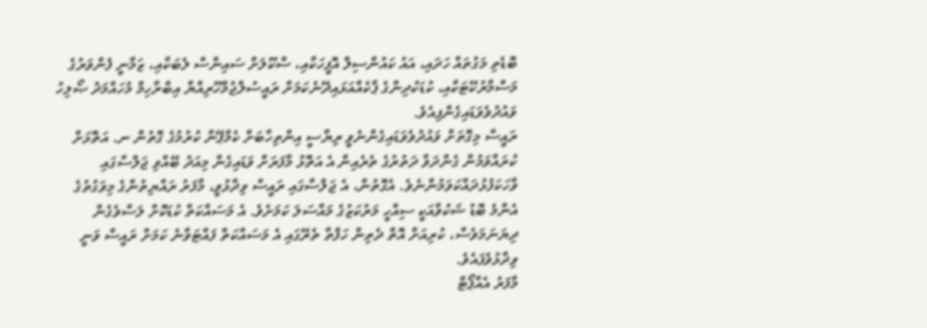ބޮޑެތި މަގުތައް ހަދައި، އައު ކައުންސިލް އޮފީހަކާއި، ސްކޫލަށް ސައިންސް ލެބަކާއި، ޒަމާނީ ފެންވަރުގެ މަސްމާރުކޭޓަކާއި، ކުޑަކުދިންގެ ޕާކެއްއަޅައިދޭނެކަމަށް ރައީސުލްޖުމްހޫރިއްޔާ އިބްރާހިމް މުހައްމަދު ޞޯލިހު ވައުދުވެވަޑައިގެންފިއެވެ.
ރައީސް މިގޮތަށް ވައުދުވެވަޑައިގެންނެވީ ރިޔާސީ އިންތިހާބަށް ކެމްޕޭން ކުރުމުގެ ގޮތުން ނ. އަތޮޅަށް ކުރައްވަމުން ގެންދަވާ ދަތުރުގެ ތެރެއިން އެ އަތޮޅު މާފަރަށް ވަޑައިގެން މިއަދު ބޭއްވި ޖަލްސާގައި ވާހަކަފުޅުދައްކަވަމުންނެވެ. އެގޮތުން، އެ ޖަލްސާގައި ރައީސް ވިދާޅުވީ، މާފަރު ރައްޔިތުންގެ މިވަގުތުގެ އެންމެ ބޮޑު ޝަކުވާއަކީ ސިއްހީ މަރުކަޒުގެ މައްސަލަ ކަމަށެވެ. އެ މަސައްކަތް ކުޑަކޮށް ލަސްވެގެން ދިޔަނަމަވެސް، ކުރިއަށް އޮތް ދެތިން ހަފްތާ ތެރޭގައި އެ މަސައްކަތް ފައްޓަވާނެ ކަމަށް ރައީސް ވަނީ ވިދާޅުވެފައެވެ.
މާފަރު އެއާޕޯޓް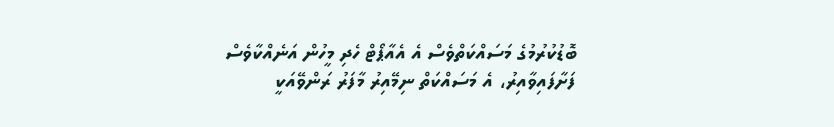ބޮޑުކުރުމުގެ މަސައްކަތްވެސް އެ އެއާޕޯޓް ހެދި މީހުން އަނެއްކާވެސް ފަށާފައިވާއިރު، އެ މަސައްކަތް ނިމޭއިރު މާފަރު ރަންވޭއަކީ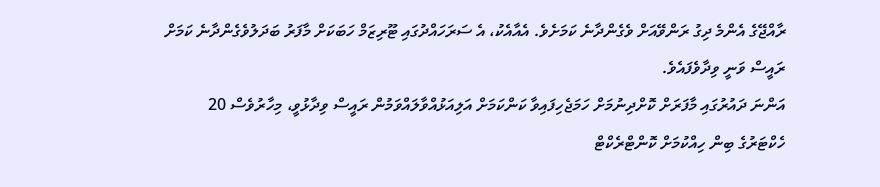ރާއްޖޭގެ އެންމެ ދިގު ރަންވޭއަށް ވެގެންދާނެ ކަމަށެވެ. އެއާއެކު، އެ ސަރަހައްދުގައި ޓޫރިޒަމް ހަބަކަށް މާފަރު ބަދަލުވެގެންދާނެ ކަމަށް ރައީސް ވަނީ ވިދާވެފައެވެ.
އަންނަ ދައުރުގައި މާފަރަށް ކޮށްދިނުމަށް ހަމަޖެހިފައިވާ ކަންކަމަށް އަލިއަޅުއްވާލައްވަމުން ރައީސް ވިދާޅުވީ، މިހާރުވެސް 20 ހެކްޓަރުގެ ބިން ހިއްކުމަށް ކޮންޓްރެކްޓް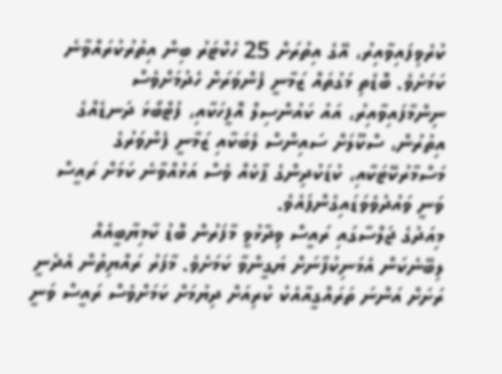ކުރެވިފައިވާއިރު، އޭގެ އިތުރަށް 25 ހެކްޓަރު ބިން އިތުރުކުރައްވާނެ ކަމަށެވެ. ބޮޑެތި މަގުތައް ޒަމާނީ ފެންވަރަށް ހެދުމަށްވެސް ނިންމާފައިވާއިރު، އައު ކައުންސިލް އޮފީހަކާއި، ފުޓްބޯޅަ ދަނޑެއްގެ އިތުރުން، ސްކޫލަށް ސައިންސް ލެބަކާއި ޒަމާނީ ފެންވަރުގެ މަސްމާރުކޭޓަކާއި، ކުޑަކުދިންގެ ޕާކެއް ވެސް އަޅުއްވާނެ ކަމަށް ރައީސް ވަނީ ވައުދުވެވަޑައިގެންފައެވެ.
މިއަދުގެ ޖަލްސާގައި ރައީސް ވިދާޅުވީ މާފަރުން ބޮޑު ކާމިޔާބީއެއް ލިބޭނެކަން އެމަނިކުފާނަށް ޔަގީންވާ ކަމަށެވެ. މާފަރު ރައްޔިތުން އެދެނީ ރަށަށް އަންނަ ތަރައްގީއާއެކު ކުރިއަށް ދިޔުމަށް ކަމަށްވެސް ރައީސް ވަނީ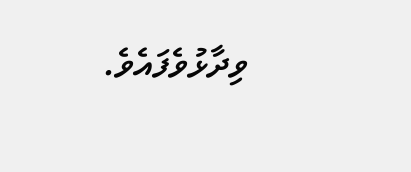ވިދާޅުވެފައެވެ.